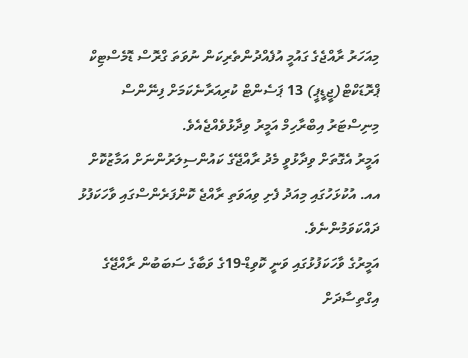މިއަހަރު ރާއްޖެގެ ގައުމީ އުފެއްދުންތެރިކަން ނުވަތަ ގްރޮސް ޑޮމެސްޓިކް ޕްރޮޑަކްޓް(ޖީޑީޕީ) 13 ޕަސެންޓް ކުރިއަރާނެކަމަށް ފިނޭންސް މިނިސްޓަރު އިބްރާހިމް އަމީރު ވިދާޅުވެއްޖެއެވެ.
އަމީރު އެގޮތަށް ވިދާޅުވީ މެދު ރާއްޖޭގެ ކައުންސިލަރުންނަށް އަމާޒުކޮށް އއ. އުކުޅަހުގައި މިއަދު ފެށި ވިއަވަތި ރާއްޖެ ކޮންފަރެންސްގައި ވާހަކަފުޅު ދައްކަވަމުންނެވެ.
އަމީރުގެ ވާހަކަފުޅުގައި ވަނީ ކޮވިޑް-19ގެ ވަބާގެ ސަބަބުން ރާއްޖޭގެ އިގްތިސާދަށް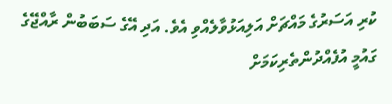ކުރި އަސަރުގެ މައްޗަށް އަލިއަޅުވާލެއްވި އެވެ. އަދި އޭގެ ސަބަބުން ރާއްޖޭގެ ގައުމީ އުފެއްދުންތެރިކަމަށް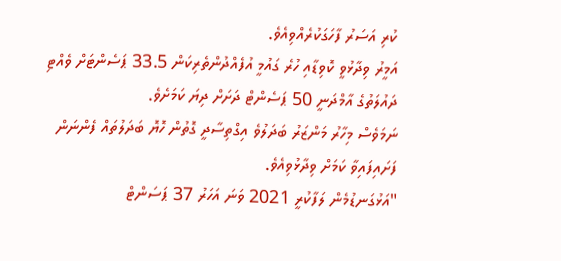ކުރި އަސަރު ފާހަގަކުރެއްވިއެވެ.
އަމީރު ވިދާޅުވީ ކޮވިޑާއި ހުރެ ގައުމީ އުފެއްދުންތެރިކަން 33.5 ޕަސެންޓަށް ވެއްޓި ދައުލަތުގެ އާމްދަނީ 50 ޕަސެންޓް ދަށަށް ދިޔަ ކަމަށެވެ.
ނަމަވެސް މިހާރު މަންޒަރު ބަދަލުވެ އިގްތިސާދީ ގޮތުން ހޮޔޮ ބަދަލުތައް ފެންނަން ފަށައިފައިވާ ކަމަށް ވިދާޅުވިއެވެ.
"އަޅުގަނޑުމެން ލަފާކުރީ 2021 ވަނަ އަހަރު 37 ޕަސަންޓް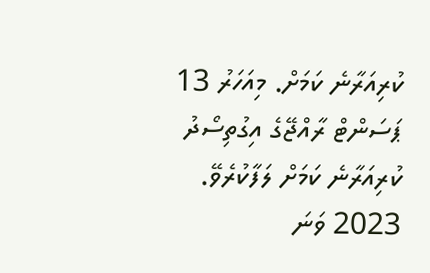ކުރިއަރާނެ ކަމަށް. މިއަހަރު 13 ޕަސަންޓް ރާއްޖޭގެ އިގުތިސޯދު ކުރިއަރާނެ ކަމަށް ލަފާކުރެވޭ. 2023 ވަނަ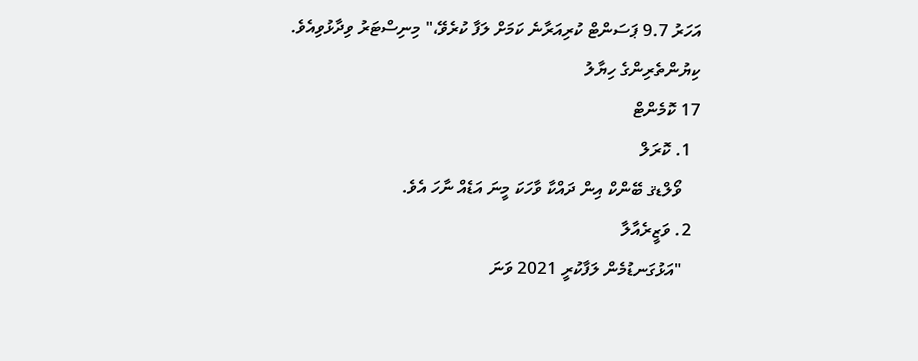އަހަރު 9.7 ޕަސަންޓް ކުރިއަރާނެ ކަމަށް ލަފާ ކުރެވޭ،" މިނިސްޓަރު ވިދާޅުވިއެވެ.
ކިޔުންތެރިންގެ ހިޔާލު
17 ކޮމެންޓް
  1. ކޮރަލް
    ވޯލްޑޤ ބޭންކް އިން ދައްކާ ވާހަކަ މީނަ އަޑެއް ނާހަ އެވެ.
  2. ވަޒީރެއާލާ
    "އަޅުގަނޑުމެން ލަފާކުރީ 2021 ވަނަ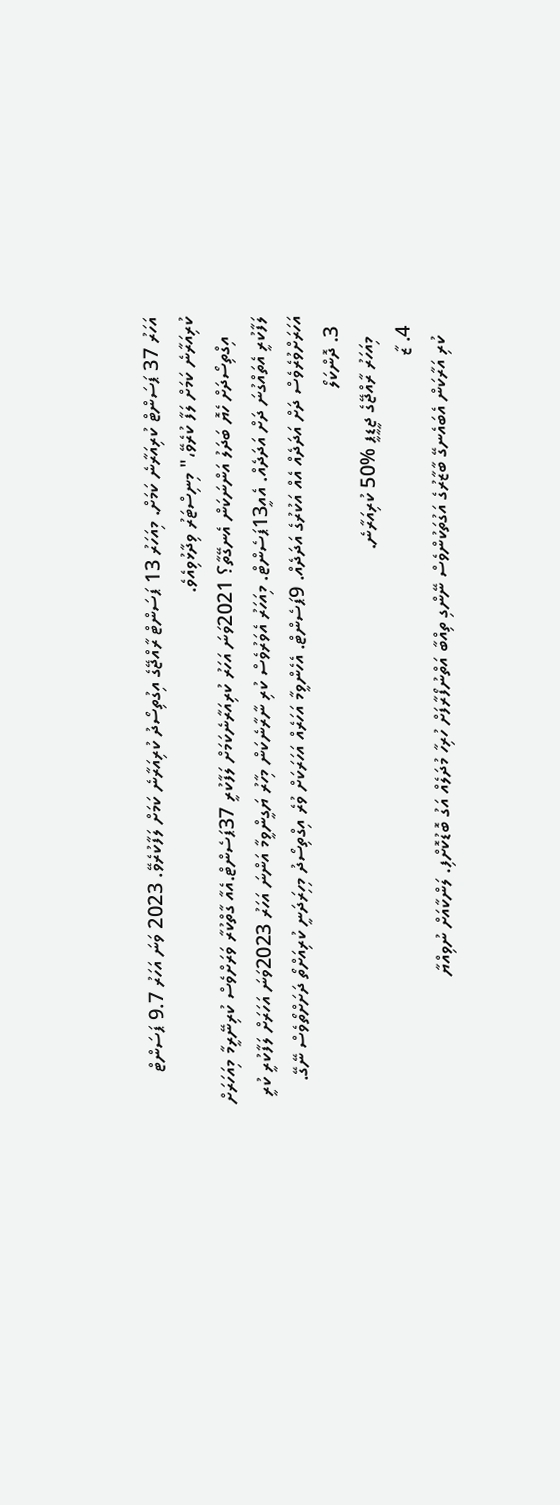އަހަރު 37 ޕަސަންޓް ކުރިއަރާނެ ކަމަށް. މިއަހަރު 13 ޕަސަންޓް ރާއްޖޭގެ އިގުތިސޯދު ކުރިއަރާނެ ކަމަށް ލަފާކުރެވޭ. 2023 ވަނަ އަހަރު 9.7 ޕަސަންޓް ކުރިއަރާނެ ކަމަށް ލަފާ ކުރެވޭ،" މިނިސްޓަރު ވިދާޅުވިއެވެ.
    އިގްތިސޯދަށް ހެޔޮ ބަދަލު އަންނަކަން އެނގޭތާ؟ 2021ވަނަ އަހަރު ކުރިއަރާނެކަމަށް ލަފާކުރީ 37ޕަސެންޓް.އެއާ ގާތްކުރާ ވަރަށްވެސް ކުރިނޭރީމާ މިއަހަރަށް ލަފާކުރީ އެތައްގުނަ ދަށް އަދަދެއް. އެއީ13ޕަސެންޓް. މިއަހަރު އެވަރުވެސް ކުރި ނާރާނެކަން މިހާރު ޔަގީންވީމާ އަންނަ އަހަރު 2023ވަނަ އަހަރަށް ލަފާކުރީ ކުރީ އަހަރަށްވުރެވެސް ދަށް އަދަދެއް އެއް އަކުރުގެ އަދަދެއް. 9ޕަސެންޓް. އެހެންވީމާ އަހަރެއް އަހަރަކަށް ވުރެ އިގްތިސޯދު މިހިރަދަނީ ކުރިއަށްތޯ ދަށަށްތޯވެސް ނޭގޭ.
  3. ދޮންކަލޯ
    މިއަހަރު ރާއްޖޭގެ ޖީޑީޕީ %50 ކުރިއަރާނެ.
  4. ޒާ
    ކުރި އަރާކަން އެބައެނގޭ ބާޒާރުގެ އަގުތަކުންވެސް ނޭންގި ތިއްބާ އަތްނުފޯރާފަށް ހުރިހާ މުދަލެއް އަގު ބޮޑުކޮށްފި. ލަންކާއަށް ނުވިއްޔާ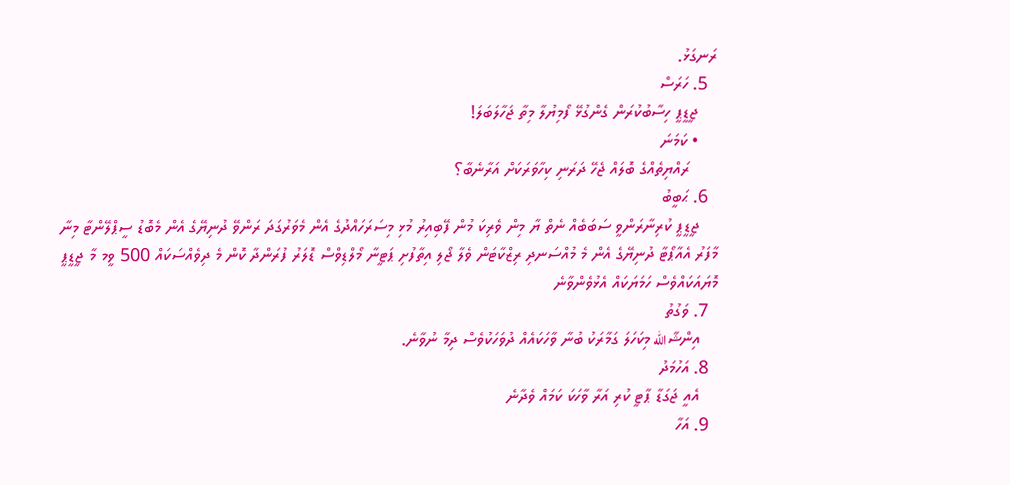ރަނގަޅު.
  5. ހަރަސް
    ޖީޑީޕީ ހިސާބުކުރަން ގެންގުޅޭ ފޯމިޔުލާ މިތާ ޖަހާލަބަލަ!
    • ކަމަނަ
      ރައްޔިތެއްގެ ބޮލައް ޖެހޭ ދަރަނި ކިހާވަރަކަށް އަރާނެބާ؟
  6. ޙަބީބު
    ޖީޑީޕީ ކުރިނާރަންވީ ސަބަބެއް ނެތް ޔާ މިން ވެރިކަ މުން ފޭބިއިރު މުޅި މިސަރަހައްދުގެ އެން މެވަރުގަދަ ރަންވޭ ދުނިޔޭގެ އެން މެބޮޑު ސީޕްލޭންޓާ މިނާ މާފަރު އެއާޕޯޓާ ދުނިޔޭގެ އެން މެ މުއްސަނދި ރިޒްކާޓަން ވެލާ ޖޯލި އިތާފުށި ޕަޓީނާ މޯލްޑިވްސް ޑޮލަރު ފުރަންދާ ކޮން މެ ދިވެއްސަކައް 500 ވީމ މާ ޖީޑީޕީ މޮޔައަކައްވެސް ހަމަޔަކައް އެޅުވެންވާނެ
  7. ވަގުތު
    އިންޝާالله މިކަހަލަ ގަމާރަކު ބުނާ ވާހަކައެއް ދުވަހަކުވެސް ދިމާ ނުވާނެ.
  8. އަހުމަދު
    އެއީ ޖަގަޑާ ޕާޓީ ކުރި އަރާ ވާހަކަ ކަމައް ވެދާނެ
  9. އަހާ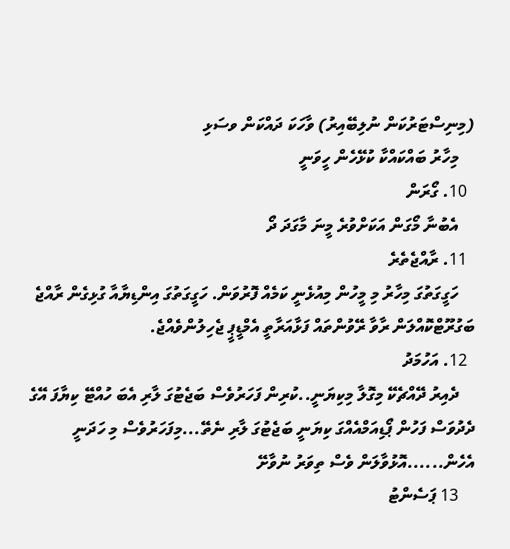(މިނިސްޓަރުކަން ނުލިބޭއިރު) ވާހަކަ ދައްކަން ވސަޅި
    މިހާރު ބައްކައްކާ ކުޅޭހެން ހީވަނީ
  10. ގޯރަން
    އެބުނާ މޯގަން އަކަށްވުރެ މީނަ މާގަދަ ދޯ
  11. ރާއްޖެތެރެ
    ހަގީގަތުގަ މިހާރު މި މީހުން މިއުޅެނީ ކަމެއް ފޮރުވަން. ހަގީގަތުގަ އިންޑިޔާއާ ގުޅިގެން ރާއްޖެ ބަގުރޫޓްކޮއްލަން ރާވާ ރޭވުންތައް ފަޅާއަރާތީ އެމްޑީޕީ ޖެހިލުންވެއްޖެ.
  12. އަހުމަދު
    ދެއިރު ދޭއްޗެކޭ މިގޮލާ މިކިޔަނީ..ކުރިން ފަހަރުވެސް ބަޖެޓުގަ ލާރި އެބަ ހުއްޓޭ ކިޔާފަ އޭގެ ދެދުވަސް ފަހުން ޕޯޑިއަމްއެއްގަ ކިޔަނީ ބަޖެޓުގަ ލާރި ނެތޭ...މިފަހަރުވެސް މި ހަދަނީ އެހެން......އޮޅުވާލަން ވެސް ތިވަރު ނުވާށޭ
    13 ޕަސެންޓު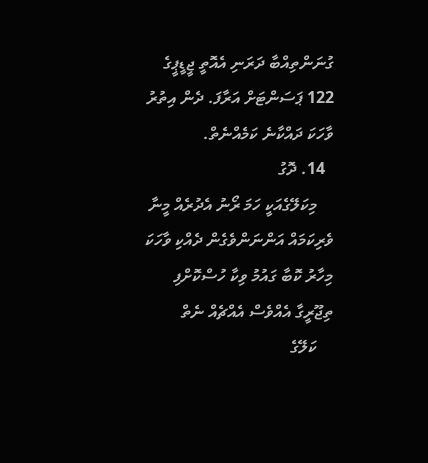ގުނަންތިއްބާ ދަރަނި އެއޮތީ ޖީޑީޕީގެ 122 ޕަސަންޓަށް އަރާފަ. ދެން އިތުރު ވާހަކަ ދައްކާނެ ކަމެއްނެތް.
  14. ދޮގު
    މިކަލޭގެއަކީ ހަމަ ރޯނު އެދުރެއް މީނާ ވެރިކަމައް އަންނަންވެގެން ދެއްކި ވާހަކަ މިހާރު ކޮބާ ގައުމު ވިކާ ހުސްކޮށްފި ތިޖޫރީގާ އެއްވެސް އެއްޗެއް ނެތް
    ކަލޭގެ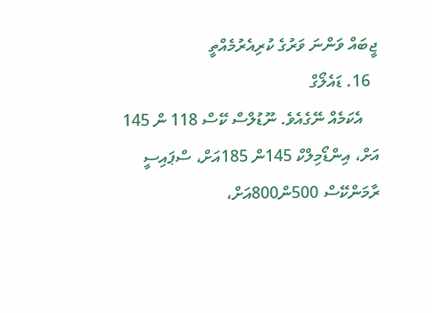ޖީބައް ވަންނަ ވަރުގެ ކުރިއެރުމެއްތީ
  16. ޑައެލޯގް
    އެކަމެއް ނޭގެއެވެ. ނޫޑުލްސް ކޭސް 118 ން 145 އަށް، އިންޑޯމިލްކް 145ން 185އަށް، ސްޕައިސީ ރާމަންކޭސް 500ން800އަށް،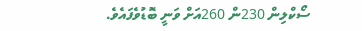ސޯކްލިން 230ން 260އަށް ވަނީ ބޮޑުވެފައެވެ.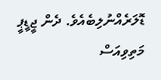ޑޮލަރެއްނުލިބެއެވެ. ދެން ޖީޑީޕީ މަތިވިއަސް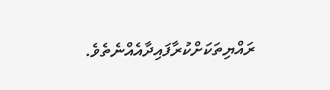ރައްޔިތަކަށްކުރާފައިދާއެއްނެތެވެ.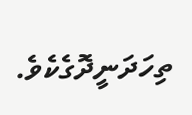ތިހަދަނީދޮގެކެވެ.